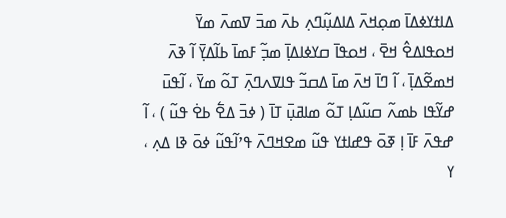ߡߊߙߌߦߡߊ߫ ߘߋ߲ߞߍ߫ ߡߊߡߎ߲߬ߣߍ߲ ߕߍ߫ ߘߏ߫ ߜߘߍ߫ ߘߌ߫ ߞߋߟߊߡߐ߮ ߞߐ߫ ، ߞߋߟߊ߫ ߛߌߦߊߡߊ߲߫ ߘߏ߲߬ ߓߘߊ߫ ߕߊ߬ߡߌ߲߫ ߊ߬ ߢߍ߫ ߞߘߐ߬ߡߊ߲߫ ، ߊ߬ ߣߊ߫ ߞߍ߫ ߘߊ߫ ߡߛߏ߬ ߟߊߜߍߣߍ߲߫ ߠߋ߬ ߘߌ߫ ، ߊ߬ߟߎ߫ ߝߌ߬ߟߊ ߕߘߍ߬ ߛߎ߬ߡߊ߲ ߠߋ߬ ߘߊߥߎ߲߫ ߠߊ߫ ( ߦߏ߫ ߡߐ߱ ߕߐ߭ ߟߎ߬ ) ، ߊ߬ ߝߟߍ߫ ߓߊ߫ ߊ߲ ߧߋ߫ ߟߝߊߙߌ ߟߎ߬ ߘߐߞߣߍ߫ ߟߴߊ߬ߟߎ߬ ߦߋ߫ ߢߊ ߡߍ߲ ، ߌ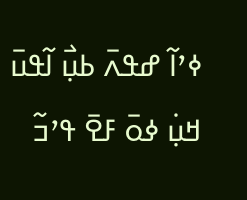ߦߴߊ߬ ߝߟߍ߫ ߕߎ߲߯ ߊ߬ߟߎ߫ ߞߎ߲߭ ߦߋ߫ ߓߐ߫ ߟߴߏ߬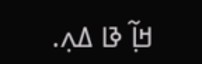ߞߊ߲߬ ߢߊ ߡߍ߲.